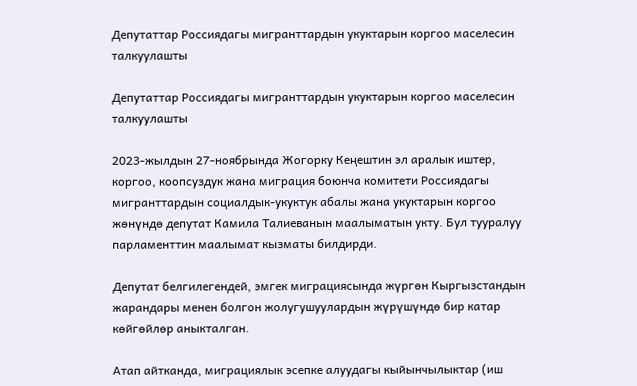Депутаттар Россиядагы мигранттардын укуктарын коргоо маселесин талкуулашты

Депутаттар Россиядагы мигранттардын укуктарын коргоо маселесин талкуулашты

2023-жылдын 27-ноябрында Жогорку Кеңештин эл аралык иштер, коргоо, коопсуздук жана миграция боюнча комитети Россиядагы мигранттардын социалдык-укуктук абалы жана укуктарын коргоо жөнүндө депутат Камила Талиеванын маалыматын укту. Бул тууралуу парламенттин маалымат кызматы билдирди.

Депутат белгилегендей, эмгек миграциясында жүргөн Кыргызстандын жарандары менен болгон жолугушуулардын жүрүшүндө бир катар көйгөйлөр аныкталган.

Атап айтканда, миграциялык эсепке алуудагы кыйынчылыктар (иш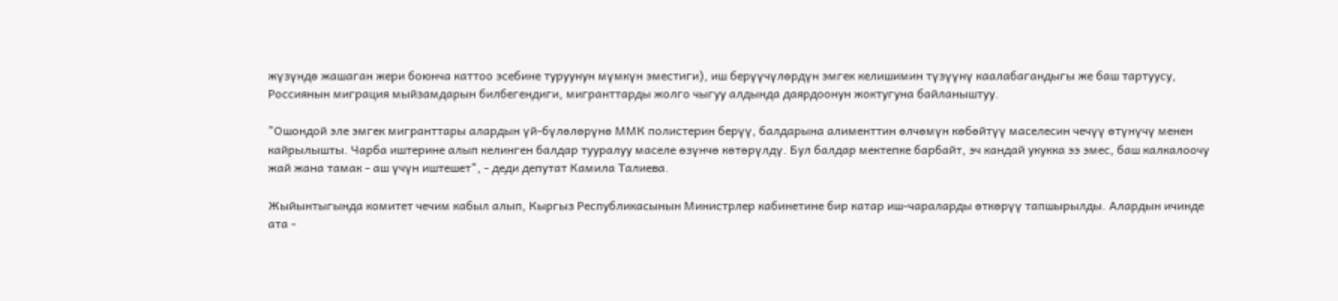жүзүндө жашаган жери боюнча каттоо эсебине туруунун мүмкүн эместиги), иш берүүчүлөрдүн эмгек келишимин түзүүнү каалабагандыгы же баш тартуусу, Россиянын миграция мыйзамдарын билбегендиги, мигранттарды жолго чыгуу алдында даярдоонун жоктугуна байланыштуу.

"Ошондой эле эмгек мигранттары алардын үй-бүлөлөрүнө ММК полистерин берүү, балдарына алименттин өлчөмүн көбөйтүү маселесин чечүү өтүнүчү менен кайрылышты. Чарба иштерине алып келинген балдар тууралуу маселе өзүнчө көтөрүлдү. Бул балдар мектепке барбайт, эч кандай укукка ээ эмес, баш калкалоочу жай жана тамак - аш үчүн иштешет", - деди депутат Камила Талиева.

Жыйынтыгында комитет чечим кабыл алып, Кыргыз Республикасынын Министрлер кабинетине бир катар иш-чараларды өткөрүү тапшырылды. Алардын ичинде ата -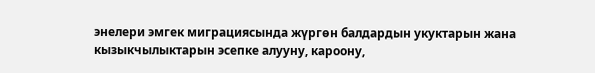энелери эмгек миграциясында жүргөн балдардын укуктарын жана кызыкчылыктарын эсепке алууну, кароону,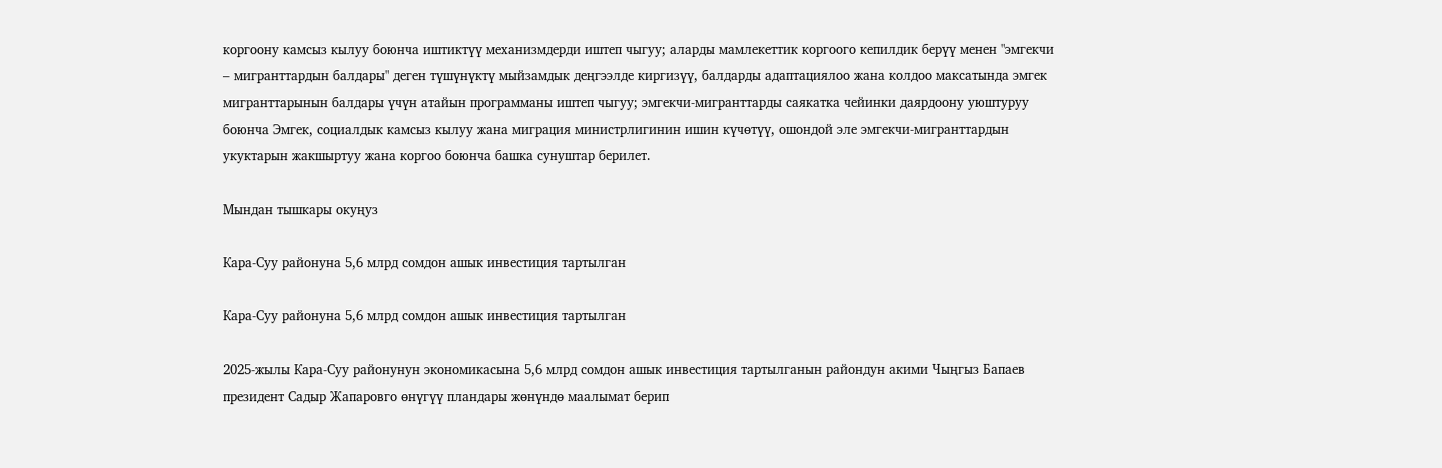коргоону камсыз кылуу боюнча иштиктүү механизмдерди иштеп чыгуу; аларды мамлекеттик коргоого кепилдик берүү менен "эмгекчи – мигранттардын балдары" деген түшүнүктү мыйзамдык деңгээлде киргизүү, балдарды адаптациялоо жана колдоо максатында эмгек мигранттарынын балдары үчүн атайын программаны иштеп чыгуу; эмгекчи-мигранттарды саякатка чейинки даярдоону уюштуруу боюнча Эмгек, социалдык камсыз кылуу жана миграция министрлигинин ишин күчөтүү, ошондой эле эмгекчи-мигранттардын укуктарын жакшыртуу жана коргоо боюнча башка сунуштар берилет.

Мындан тышкары окуңуз

Кара-Суу районуна 5,6 млрд сомдон ашык инвестиция тартылган

Кара-Суу районуна 5,6 млрд сомдон ашык инвестиция тартылган

2025-жылы Кара-Суу районунун экономикасына 5,6 млрд сомдон ашык инвестиция тартылганын райондун акими Чыңгыз Бапаев президент Садыр Жапаровго өнүгүү пландары жөнүндө маалымат берип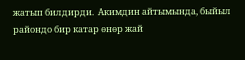жатып билдирди.  Акимдин айтымында, быйыл райондо бир катар өнөр жай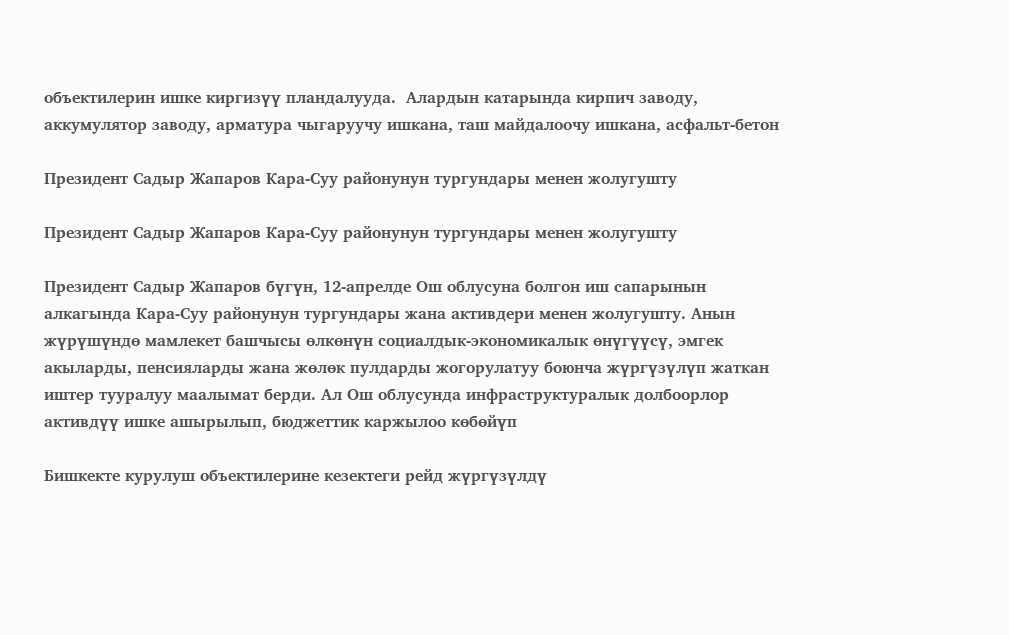объектилерин ишке киргизүү пландалууда.  Алардын катарында кирпич заводу, аккумулятор заводу, арматура чыгаруучу ишкана, таш майдалоочу ишкана, асфальт-бетон

Президент Садыр Жапаров Кара-Суу районунун тургундары менен жолугушту

Президент Садыр Жапаров Кара-Суу районунун тургундары менен жолугушту

Президент Садыр Жапаров бүгүн, 12-апрелде Ош облусуна болгон иш сапарынын алкагында Кара-Суу районунун тургундары жана активдери менен жолугушту. Анын жүрүшүндө мамлекет башчысы өлкөнүн социалдык-экономикалык өнүгүүсү, эмгек акыларды, пенсияларды жана жөлөк пулдарды жогорулатуу боюнча жүргүзүлүп жаткан иштер тууралуу маалымат берди. Ал Ош облусунда инфраструктуралык долбоорлор активдүү ишке ашырылып, бюджеттик каржылоо көбөйүп

Бишкекте курулуш объектилерине кезектеги рейд жүргүзүлдү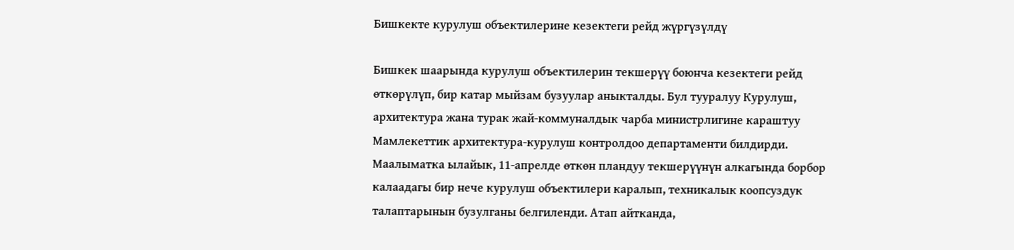Бишкекте курулуш объектилерине кезектеги рейд жүргүзүлдү

Бишкек шаарында курулуш объектилерин текшерүү боюнча кезектеги рейд өткөрүлүп, бир катар мыйзам бузуулар аныкталды. Бул тууралуу Курулуш, архитектура жана турак жай-коммуналдык чарба министрлигине караштуу Мамлекеттик архитектура-курулуш контролдоо департаменти билдирди. Маалыматка ылайык, 11-апрелде өткөн пландуу текшерүүнүн алкагында борбор калаадагы бир нече курулуш объектилери каралып, техникалык коопсуздук талаптарынын бузулганы белгиленди. Атап айтканда,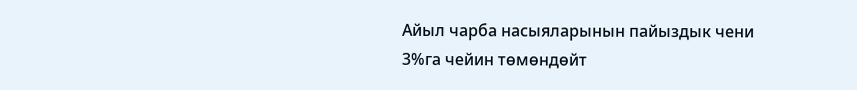Айыл чарба насыяларынын пайыздык чени 3%га чейин төмөндөйт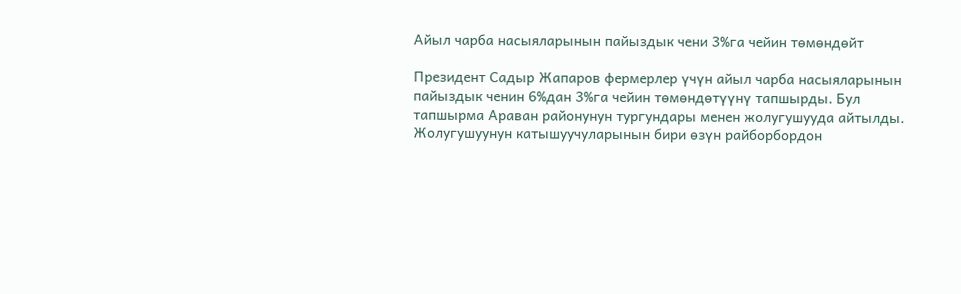Айыл чарба насыяларынын пайыздык чени 3%га чейин төмөндөйт

Президент Садыр Жапаров фермерлер үчүн айыл чарба насыяларынын пайыздык ченин 6%дан 3%га чейин төмөндөтүүнү тапшырды. Бул тапшырма Араван районунун тургундары менен жолугушууда айтылды. Жолугушуунун катышуучуларынын бири өзүн райборбордон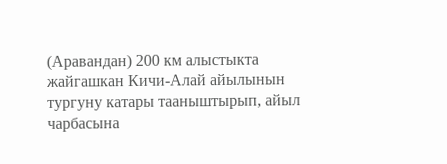(Аравандан) 200 км алыстыкта жайгашкан Кичи-Алай айылынын тургуну катары тааныштырып, айыл чарбасына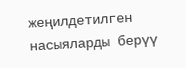жеңилдетилген насыяларды берүү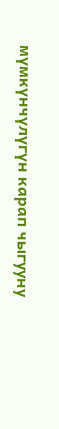мүмкүнчүлүгүн карап чыгууну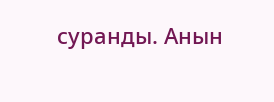суранды. Анын